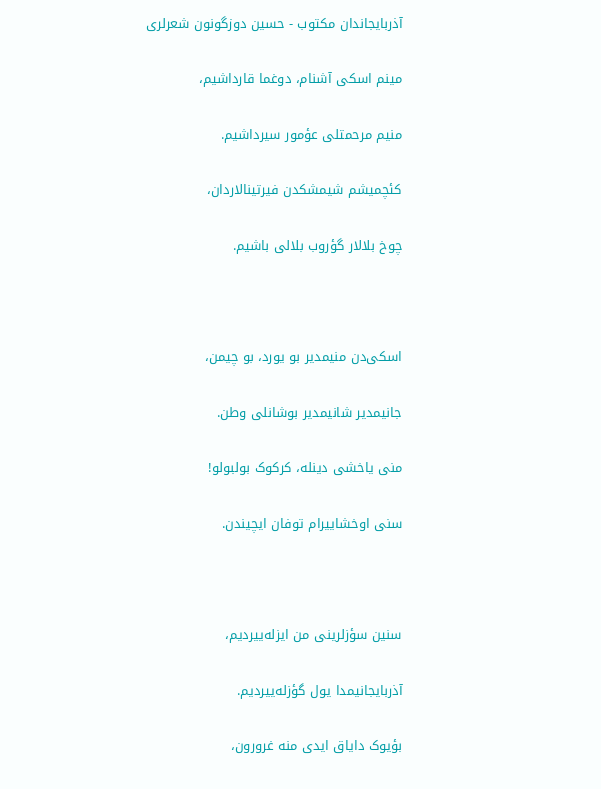آذربایجاندان مکتوب - حسین دوزگونون شعرلری

مینم اسکی آشنام‌‌‌، دوغما قارداشیم،

منیم مرحمتلی عؤمور سیرداشیم.

کئچمیشم شیمشکدن فیرتینالاردان،

چوخ بلالار گؤروب بلالی باشیم.



اسکی‌دن منیمدیر بو یورد، بو چیمن،

جانیمدیر شانیمدیر بوشانلی وطن.

منی یاخشی دینله، کرکوک بولبولو!

سنی اوخشاییرام توفان ایچیندن.



سنین سؤزلرینی من ایزله‌ییردیم،

آذربایجانیمدا یول گؤزله‌ییردیم.

بؤیوک دایاق ایدی منه غرورون،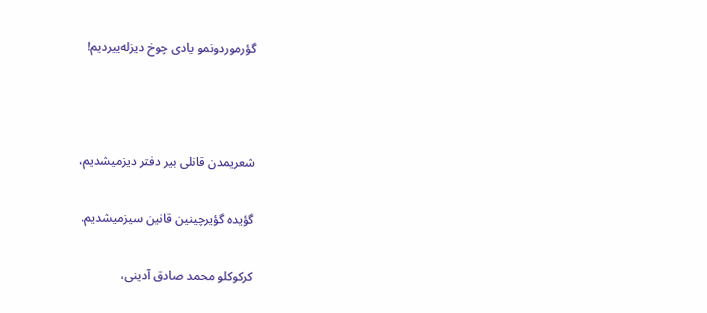گؤرموردونمو یادی چوخ دیزله‌ییردیم!



شعریمدن قانلی بیر دفتر دیزمیشدیم،

گؤیده گؤیرچینین قانین سیزمیشدیم.

کرکوکلو محمد صادق آدینی،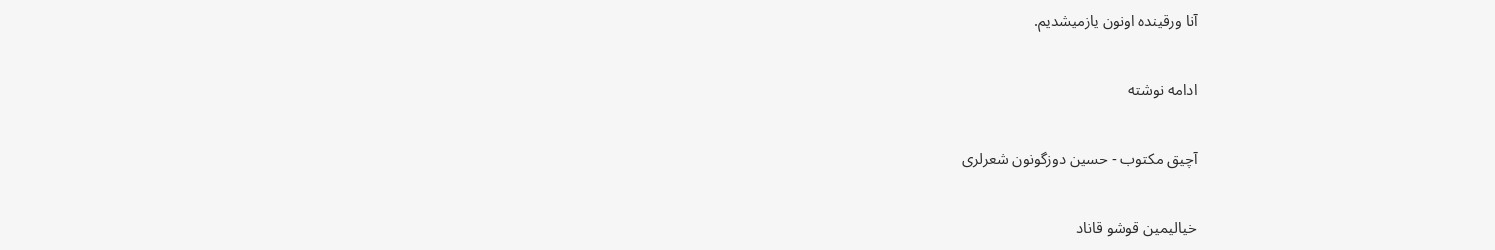آنا ورقینده اونون یازمیشدیم.

ادامه نوشته

آچیق مکتوب - حسین دوزگونون شعرلری

خیالیمین قوشو قاناد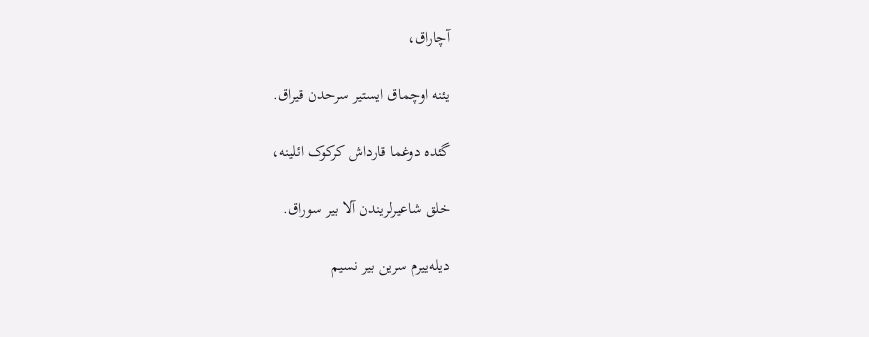آچاراق،

یئنه اوچماق ایستیر سرحدن قیراق.

گئده دوغما قارداش کرکوک ائلینه،

خلق شاعیرلریندن آلا بیر سوراق.

دیله‌ییرم سرین بیر نسیم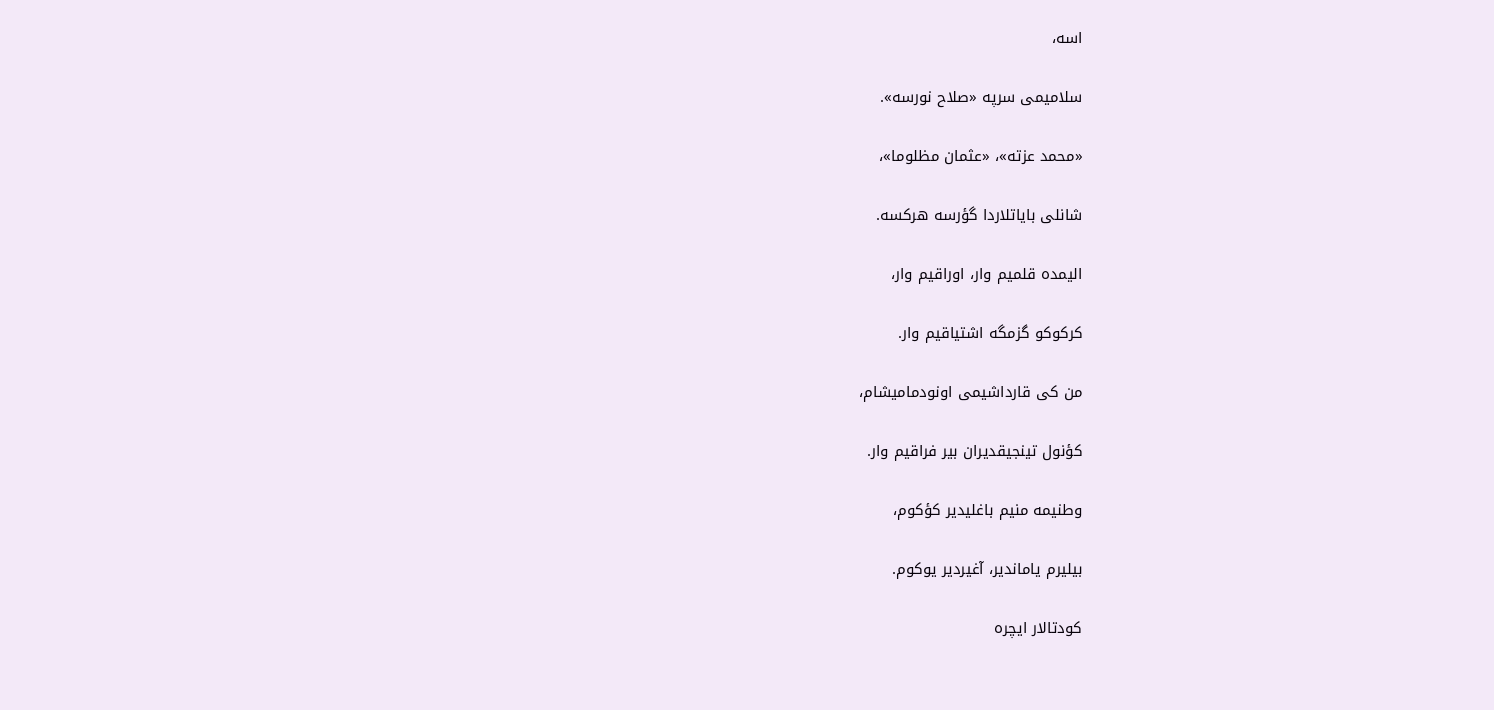اسه،

سلامیمی سرپه «صلاح نورسه».

«محمد عزته»، «عثمان مظلوما»،

شانلی بایاتلاردا گؤرسه هرکسه.

الیمده قلمیم وار، اوراقیم وار،

کرکوکو گزمگه اشتیاقیم وار.

من کی قارداشیمی اونودمامیشام،

کؤنول تینجیقدیران بیر فراقیم وار.

وطنیمه منیم باغلیدیر کؤکوم،

بیلیرم یاماندیر، آغیردیر یوکوم.

کودتالار ایچره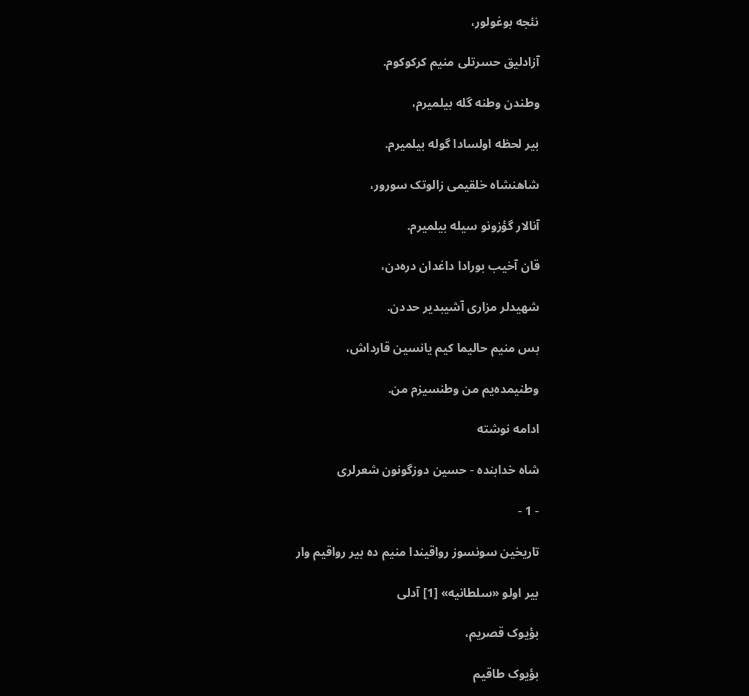نئجه بوغولور،

آزادلیق حسرتلی منیم کرکوکوم.

وطندن وطنه گله بیلمیرم،

بیر لحظه اولسادا گوله بیلمیرم.

شاهنشاه‌ خلقیمی زالوتک سورور،

آنالار گؤزونو سیله بیلمیرم.

قان آخیب بورادا داغدان دره‌دن،

شهیدلر مزاری آشیبدیر حددن.

بس منیم حالیما کیم یانسین قارداش،

وطنیمده‌یم من وطنسیزم من‌‌‌.

ادامه نوشته

شاه خدابنده - حسین دوزگونون شعرلری

- 1 -

تاریخین سونسوز رواقیندا منیم ده بیر رواقیم وار

بیر اولو «سلطانیه» [1] آدلی

بؤیوک قصریم‌‌‌،

بؤیوک طاقیم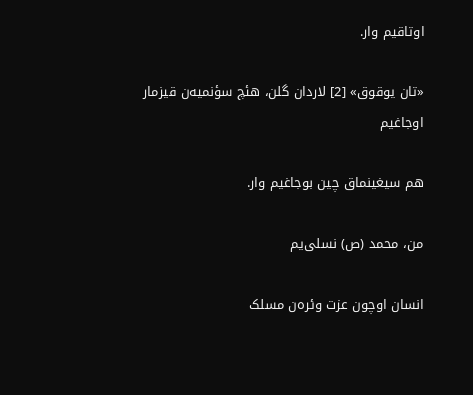اوتاقیم وار‌‌‌.

«تان یوقوق» [2] لاردان گلن‌‌‌، هئچ سؤنمیه‌ن قیزمار اوجاغیم

هم سیغینماق چین بوجاغیم وار‌‌‌.

من‌‌‌، محمد (ص) نسلی‌یم

انسان اوچون عزت وئره‌ن مسلک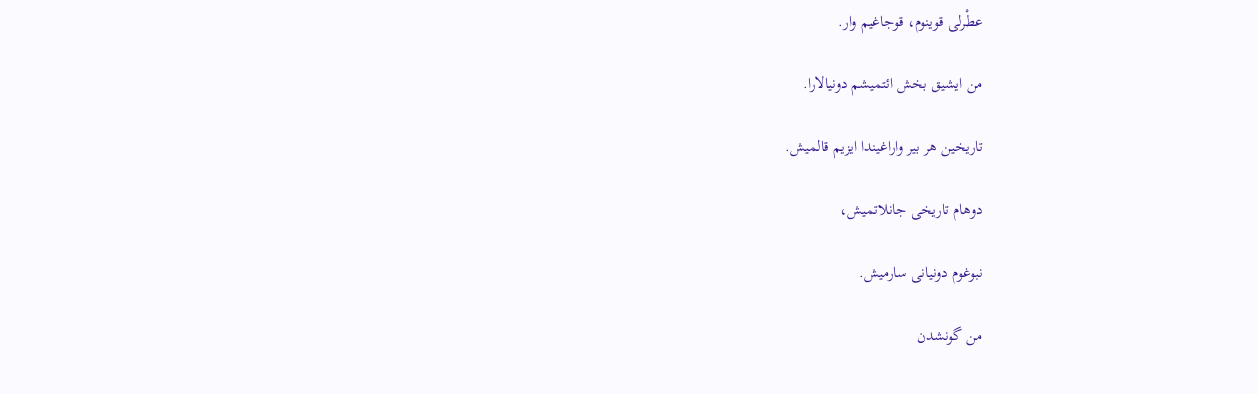عطْرلی قوینوم، قوجاغیم وار‌‌‌.

من ایشیق بخش ائتمیشم دونیالارا‌‌‌.

تاریخین هر بیر واراغیندا ایزیم قالمیش‌‌‌.

دوهام تاریخی جانلاتمیش‌‌‌،

نبوغوم دونیانی سارمیش‌‌‌.

من گونشدن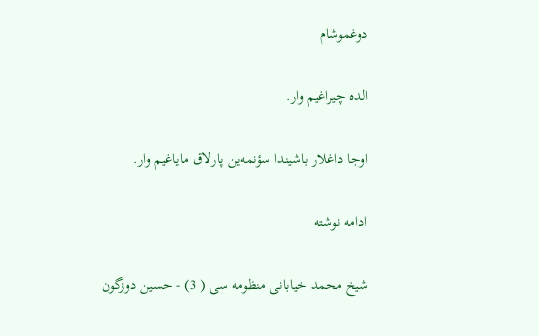دوغموشام

الده چیراغیم وار‌‌‌.

اوجا داغلار باشیندا سؤنمه‌ین پارلاق مایاغیم وار‌‌‌.

ادامه نوشته

شیخ محمد خیابانی منظومه سی ( 3) - حسین دوزگون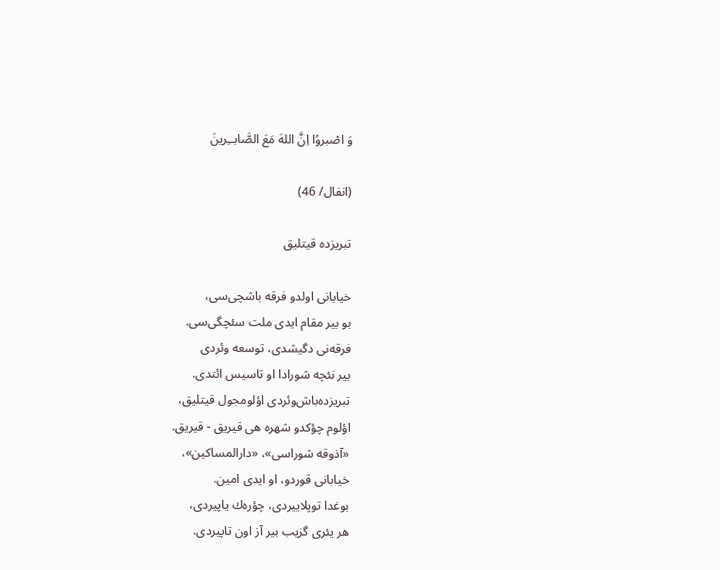وَ اصْبروُا اِنَّ‌ اللهَ مَعَ‌ الصَّابــِرینَ‌

(انفال‌/ 46)

تبریزده‌ قیتلیق‌

خیابانی‌ اولدو فرقه‌ باشچی‌‌سی‌،
بو بیر مقام‌ ایدی‌ ملت‌ سئچگی‌سی‌.
فرقه‌نی‌ دگیشدی‌، توسعه‌ وئردی‌
بیر نئچه‌ شورادا او تاسیس‌ ائتدی‌.
تبریزده‌باش‌وئردی‌ اؤلومجول‌ قیتلیق‌،
اؤلوم‌ چؤكدو شهره‌ هی‌ قیریق‌ - قیریق‌.
«آذوقه‌ شوراسی‌»، «دارالمساكین»،
خیابانی‌ قوردو، او ایدی‌ امین‌.
بوغدا توپلاییردی‌، چؤره‌ك‌ یاپیردی‌،
هر یئری‌ گزیب‌ بیر آز اون‌ تاپیردی‌.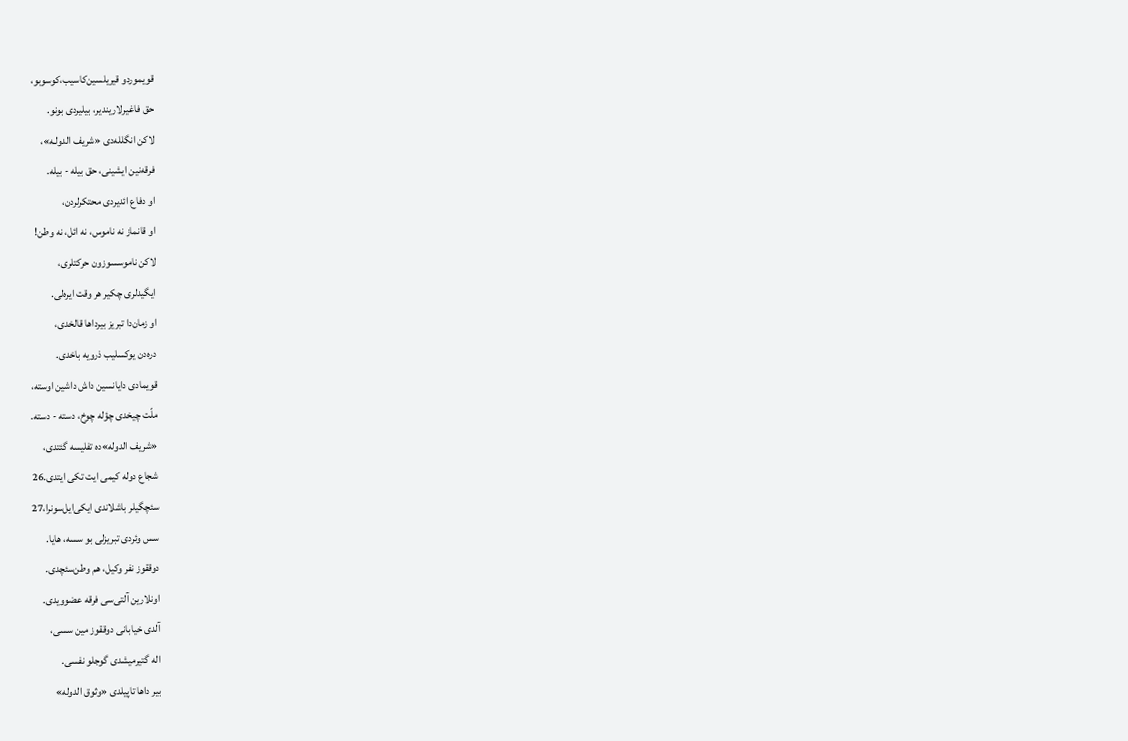قویموردو قیریلسین‌كاسیب‌،كوسوبو،
حق‌ فاغیرلاریندیر، بیلیردی‌ بونو.
لاكن‌ انگلله‌دی‌ «شریف‌ الدولـه»،
فرقه‌نین‌ ایشینی‌، حق‌ بیله‌ - بیله‌.
او دفاع‌ ائدیردی‌ محتكرلردن‌،
او قانماز نه‌ ناموس‌، نه‌ ائل‌، نه‌ وطن‌!
لاكن‌ ناموسسوزون‌ حركتلری‌،
ایگیدلری‌ چكیر هر وقت‌ ایره‌لی‌.
او زمان‌دا تبریز بیرداها قالخدی‌،
دره‌دن‌ یوكسلیب‌ ذرویه‌ باخدی.
قویمادی دایانسین ‌داش‌ داشین‌ اوسته‌،
ملّت‌ چیخدی‌ چؤله‌ چوخ‌، دسته‌ - دسته‌.
«شریف‌ الدوله‌»ده‌ تفلیسه‌ گئتدی‌،
شجاع‌ دوله‌ كیمی‌ ایت‌ تكی‌ ایتدی‌.26
سئچگیلر باشلاندی ایكی‌ایل‌سونرا،27
سس‌ وئردی‌ تبریزلی‌ بو سسه‌، هایا.
دوققوز نفر وكیل‌، هم‌ وطن‌سئچدی‌.
اونلارین‌ آلتی‌سی‌ فرقه‌ عضوویدی‌.
آلدی‌ خیابانی‌ دوققوز مین‌ سسی‌،
اله‌ گتیرمیشدی‌ گوجلو نفسی‌.
بیر داها تاپیلدی‌ «وثوق‌ الدوله»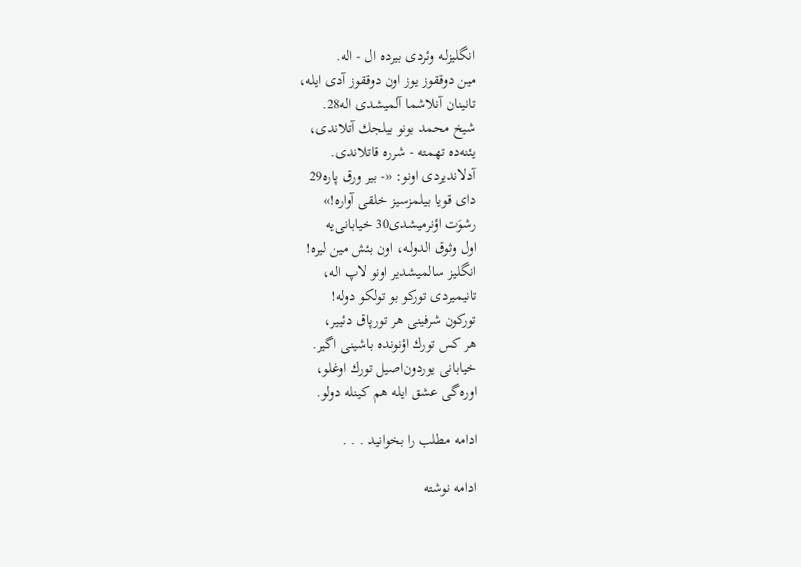انگلیزلـه‌ وئردی‌ بیرده‌ ال‌ - اله‌.
مین ‌دوققوز یوز اون ‌دوققوز آدی ایله‌،
تانینان‌ آنلاشما آلمیشدی‌ اله‌28.
شیخ محمد بونو بیلجك‌ آتلاندی‌،
یئنه‌ده‌ تهمته‌ - شرره‌ قاتلاندی.
آدلاندیردی‌ اونو: «- بیر ورق‌ پاره‌29
دای‌ قویا بیلمزسیز خلقی‌ آواره‌!»
رشوَت‌ اؤنرمیشدی‌30 خیابانی‌یه‌
اول وثوق‌ الدولـه‌، اون‌ بئش‌ مین‌ لیره‌!
انگلیز سالمیشدیر اونو لاپ‌ اله‌،
تانیمیردی‌ توركو بو تولكو دوله‌!
توركون‌ شرفینی‌ هر تورپاق‌ دئییر،
هر كس‌ تورك‌ اؤنونده‌ باشینی‌ اگیر.
خیابانی‌ یوردون‌اصیل‌ تورك‌ اوغلو،
اوره‌گی‌ عشق ایله هم کینله دولو.

ادامه مطلب را بخوانید . . .

ادامه نوشته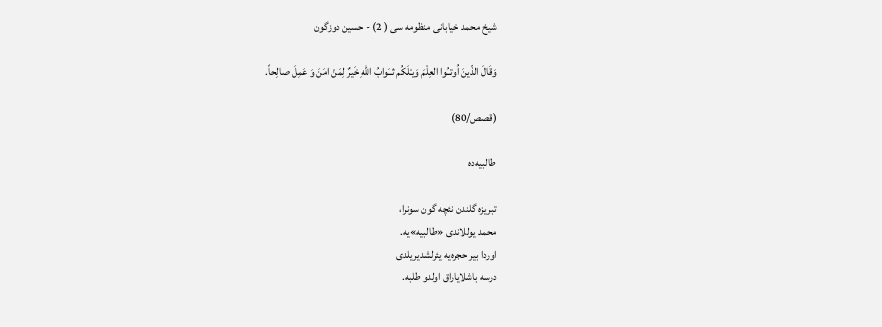شیخ محمد خیابانی منظومه سی ( 2) - حسین دوزگون

وَقَالَ‌ الذّینَ‌ اُوتــُوا العِلْمَ‌ وَیـْلَكُم‌ ثــَوابُ‌ اللهِ خَیرٌ لِمَنْ‌ امَنَ‌ وَ عَمِلَ‌ صالِحاً.

(قصص/80)

طالبیه‌ده‌

تبریزه‌ گلندن‌ نئچه‌ گون‌ سونرا،
محمد یوللاندی‌ «طالبیه»یه‌.
اوردا بیر حجره‌یه‌ یئرلشدیریلدی‌
درسه‌ باشلایاراق‌ اولدو طلبه‌.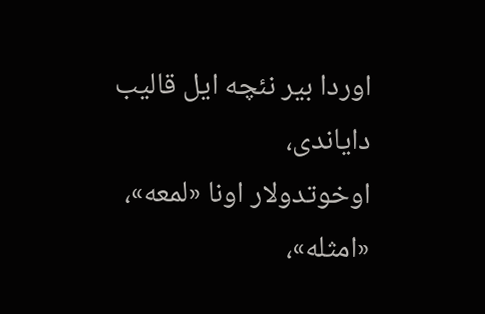اوردا بیر نئچه‌ ایل‌ قالیب‌ دایاندی‌،
اوخوتدولار اونا «لمعه»، «امثله»،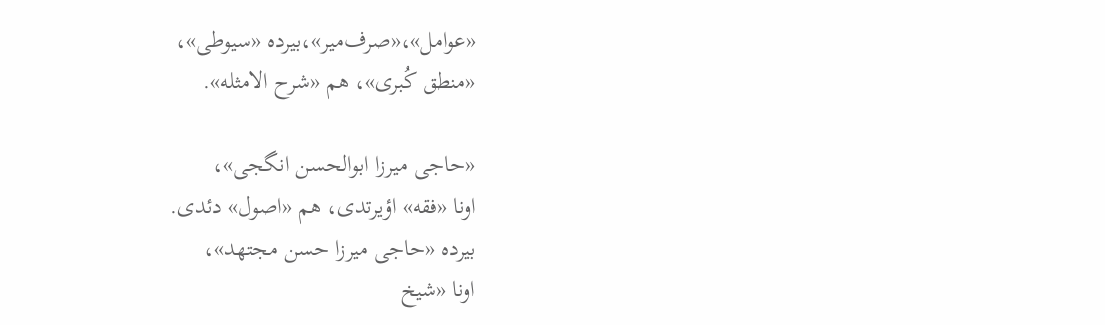«عوامل»،«صرف‌میر»،بیرده‌ «سیوطی»،
«منطق‌ كُبری‌»، هم‌ «شرح‌ الامثله».

«حاجی‌ میرزا ابوالحسن‌ انگجی‌»،
اونا «فقه» اؤیرتدی‌، هم‌ «اصول‌» دئدی‌.
بیرده‌ «حاجی‌ میرزا حسن‌ مجتهد»،
اونا «شیخ‌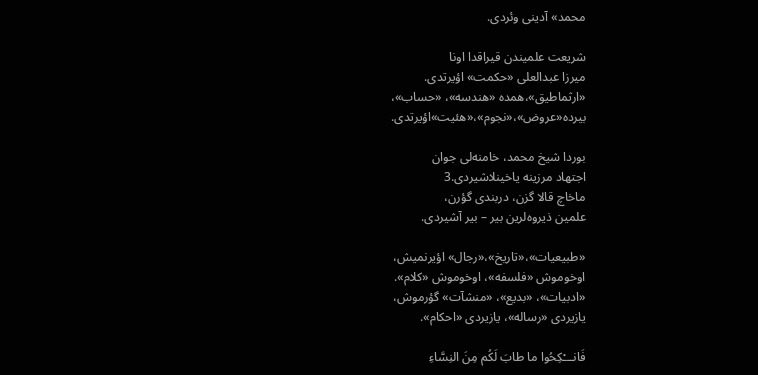محمد» آدینی‌ وئردی‌.

شریعت‌ علمیندن‌ قیراقدا اونا
میرزا عبدالعلی‌ «حكمت‌» اؤیرتدی‌.
«ارثماطیق»،همده‌ «هندسه»، «حساب‌»،
بیرده‌«عروض‌»،«نجوم»،«هئیت»اؤیرتدی‌.

بوردا شیخ‌ محمد، خامنه‌لی‌ جوان‌
اجتهاد مرزینه‌ یاخینلاشیردی‌.3
ماخاچ‌ قالا گزن‌، دربندی‌ گؤرن‌،
علمین‌ ذیروه‌لرین‌ بیر – بیر آشیردی‌.

«طبیعیات‌»،«تاریخ‌»،«رجال» اؤیرنمیش،
اوخوموش‌ «فلسفه»، اوخوموش‌ «كلام».
«ادبیات»، «بدیع»، «منشآت» گؤرموش‌،
یازیردی‌ «رساله»، یازیردی‌ «احكام».

فَانـــْكِحُوا ما طابَ‌ لَكُم‌ مِنَ‌ النِسَّاءِ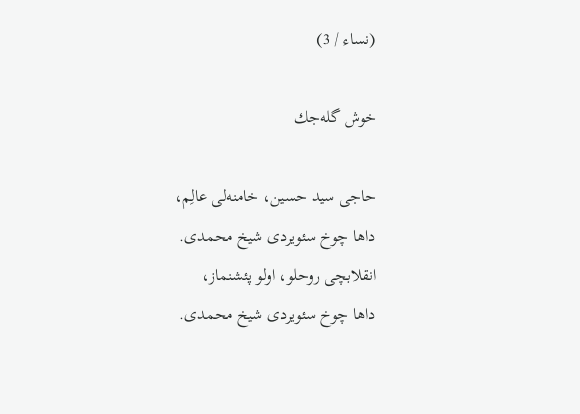(نساء / 3)

خوش‌ گله‌جك‌

حاجی‌ سید حسین‌، خامنه‌لی‌ عالِم‌،
داها چوخ‌ سئویردی‌ شیخ‌ محمدی‌.
انقلابچی‌ روحلو، اولو پئشنماز،
داها چوخ‌ سئویردی‌ شیخ‌ محمدی‌.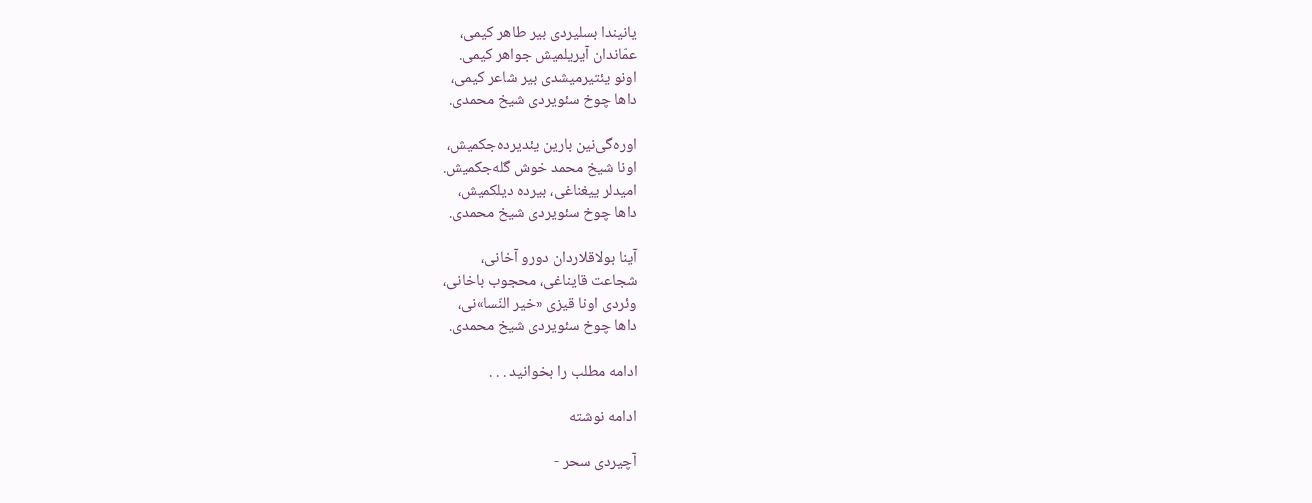یانیندا بسلیردی‌ بیر طاهر كیمی‌،
عمّاندان‌ آیریلمیش‌ جواهر كیمی‌.
اونو یئتیرمیشدی‌ بیر شاعر كیمی‌،
داها چوخ‌ سئویردی‌ شیخ‌ محمدی‌.

اوره‌گی‌نین‌ بارین‌ یئدیرده‌جكمیش‌،
اونا شیخ‌ محمد خوش‌ گله‌جكمیش‌.
امیدلر ییغناغی‌، بیرده‌ دیلكمیش‌،
داها چوخ‌ سئویردی‌ شیخ‌ محمدی‌.

آینا بولاقلاردان‌ دورو آخانی‌،
شجاعت‌ قایناغی‌، محجوب‌ باخانی‌،
وئردی‌ اونا قیزی‌ «خیر النّسا»نی‌،
داها چوخ‌ سئویردی‌ شیخ محمدی‌.

ادامه مطلب را بخوانید . . .

ادامه نوشته

آچیردی سحر -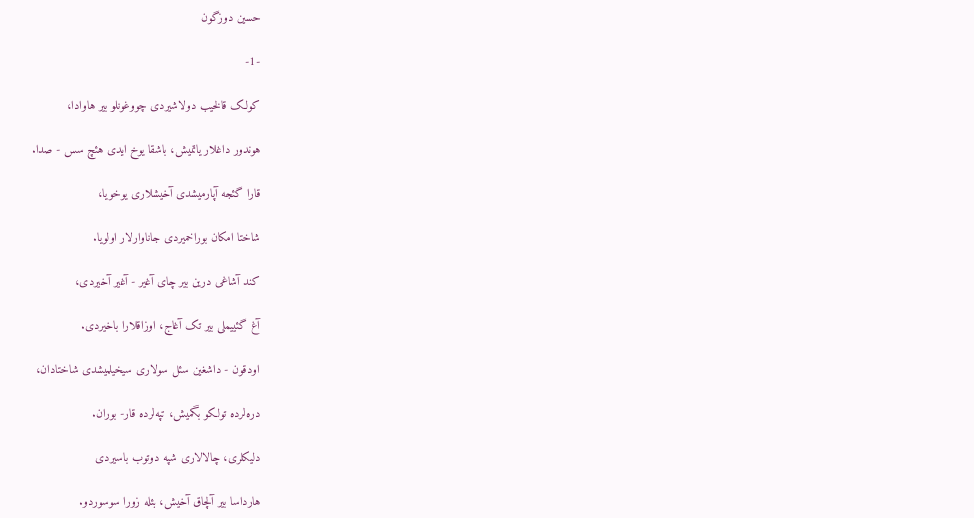حسین دوزگون

-1-

کولک قالخیب دولاشیردی چووغونلو بیر هاوادا،

هوندور داغلار یاتمیش، باشقا یوخ ایدی هئچ سس - صدا.

قارا گئجه آپارمیشدی آخیشلاری یوخویا،

شاختا امکان بوراخمیردی جاناوارلار اولویا.

کند آشاغی درین بیر چای آغیر - آغیر آخیردی،

آغ گئییملی بیر تک آغاج، اوزاقلارا باخیردی.

اودقون - داشغین سئل سولاری سیخیلمیشدی شاختادان،

دره‌لرده تولکو بگمیش، تپه‌لرده قار- بوران.

دلیکلری، چالالاری شپه دوتوب باسیردی

هارداسا بیر آلچاق آخیش، بئله زورا سوسوردو.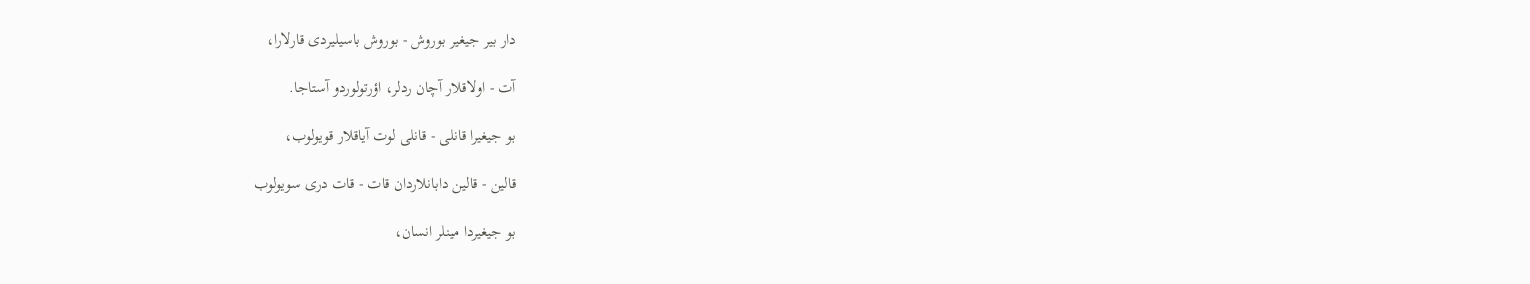دار بیر جیغیر بوروش - بوروش باسیلیردی قارلارا،

آت - اولاقلار آچان ردلر، اؤرتولوردو آستاجا.

بو جیغیرا قانلی - قانلی لوت آیاقلار قویولوب،

قالین - قالین دابانلاردان قات - قات دری سویولوب

بو جیغیردا مینلر انسان،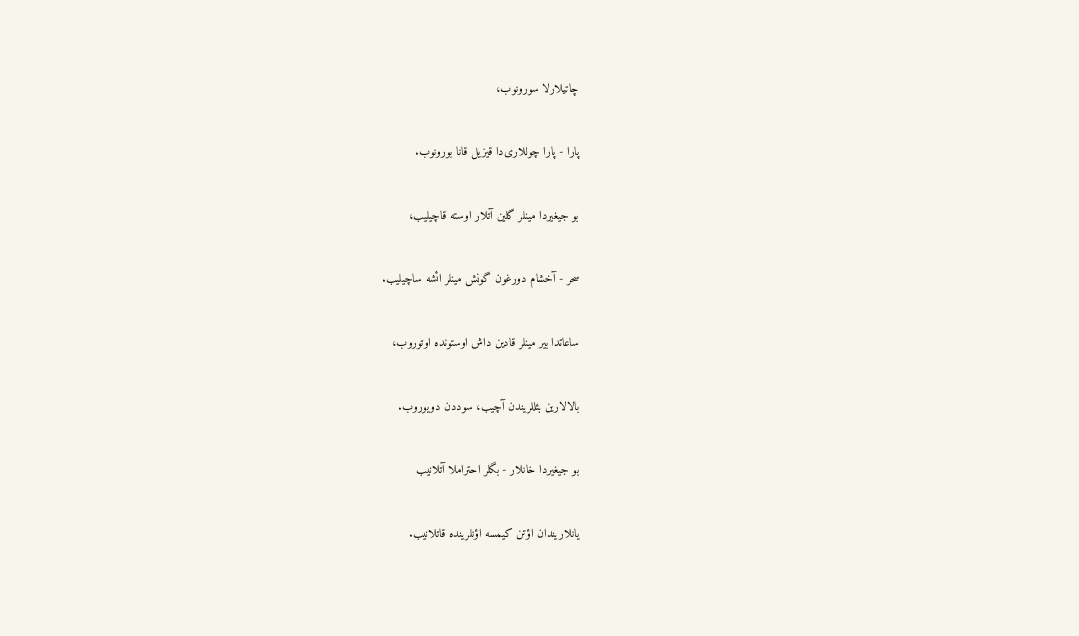چاتیلارلا سورونوب،

پارا - پارا چوللاری‌‌دا قیزیل قانا بورونوب.

بو جیغیردا مینلر گلین آتلار اوسته قاچیلیب،

سحر - آخشام دورغون گونش مینلر ائشه ساچیلیب.

ساعاتدا بیر مینلر قادین داش اوستونده اوتوروب،

بالالارین بئللریندن آچیب، سوددن دویوروب.

بو جیغیردا خانلار - بگلر احتراملا آتلانیب

یانلاریندان اؤتن کیمسه اؤنلرینده قاتلانیب.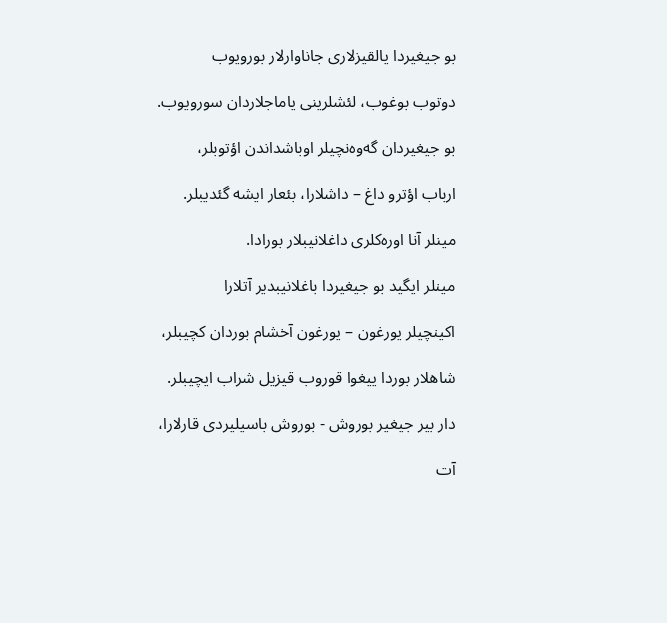بو جیغیردا یالقیزلاری جاناوارلار بورویوب

دوتوب بوغوب، لئشلرینی یاماجلاردان سورویوب.

بو جیغیردان گه‌وه‌نچیلر اوباشداندن اؤتوبلر،

ارباب اؤترو داغ – داشلارا، بئعار ایشه گئدیبلر.

مینلر آنا اوره‌کلری داغلانیبلار بورادا.

مینلر ایگید بو جیغیردا باغلانیبدیر آتلارا

اکینچیلر یورغون – یورغون آخشام بوردان کچیبلر،

شاهلار بوردا ییغوا قوروب قیزیل شراب ایچیبلر.

دار بیر جیغیر بوروش - بوروش باسیلیردی قارلارا،

آت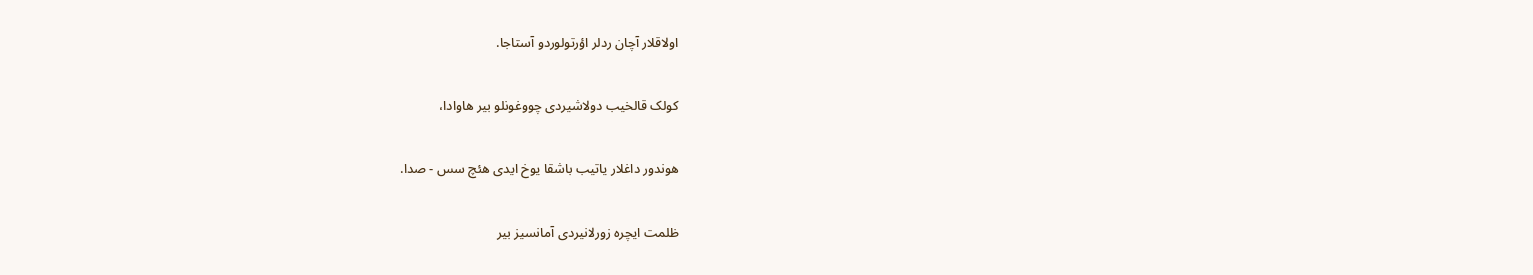اولاقلار آچان ردلر اؤرتولوردو آستاجا.

کولک قالخیب دولاشیردی چووغونلو بیر هاوادا،

هوندور داغلار یاتیب باشقا یوخ ایدی هئچ سس - صدا.

ظلمت ایچره زورلانیردی آمانسیز بیر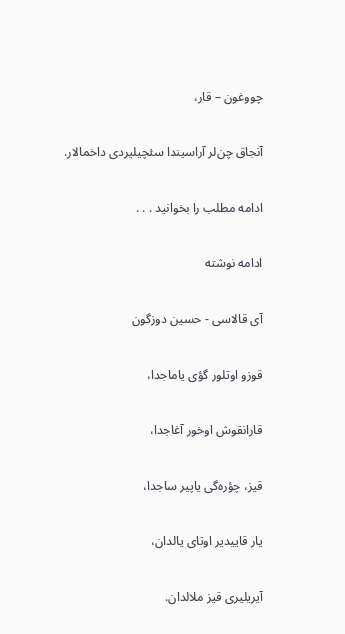چووغون – قار،

آنجاق چن‌لر آراسیندا سئچیلیردی داخمالار.

ادامه مطلب را بخوانید . . .

ادامه نوشته

آی قالاسی - حسین دوزگون

قوزو اوتلور گؤی یاماجدا،

قارانقوش اوخور آغاجدا،

قیز، چؤره‌گی یاپیر ساجدا،

یار قاییدیر اوتای یالدان،

آیریلیری قیز ملالدان.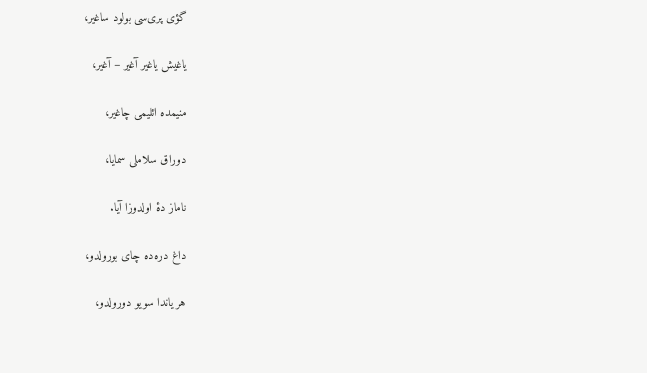گؤی پری‌سی بولود ساغیر،

یاغیش یاغیر آغیر – آغیر،

منیمده ائلیمی چاغیر،

دوراق سلاملی سمایا،

ناماز دۀ اولدوزا آیا.

داغ دره‌ده چای بورولدو،

هر یاندا سویو دورولدو،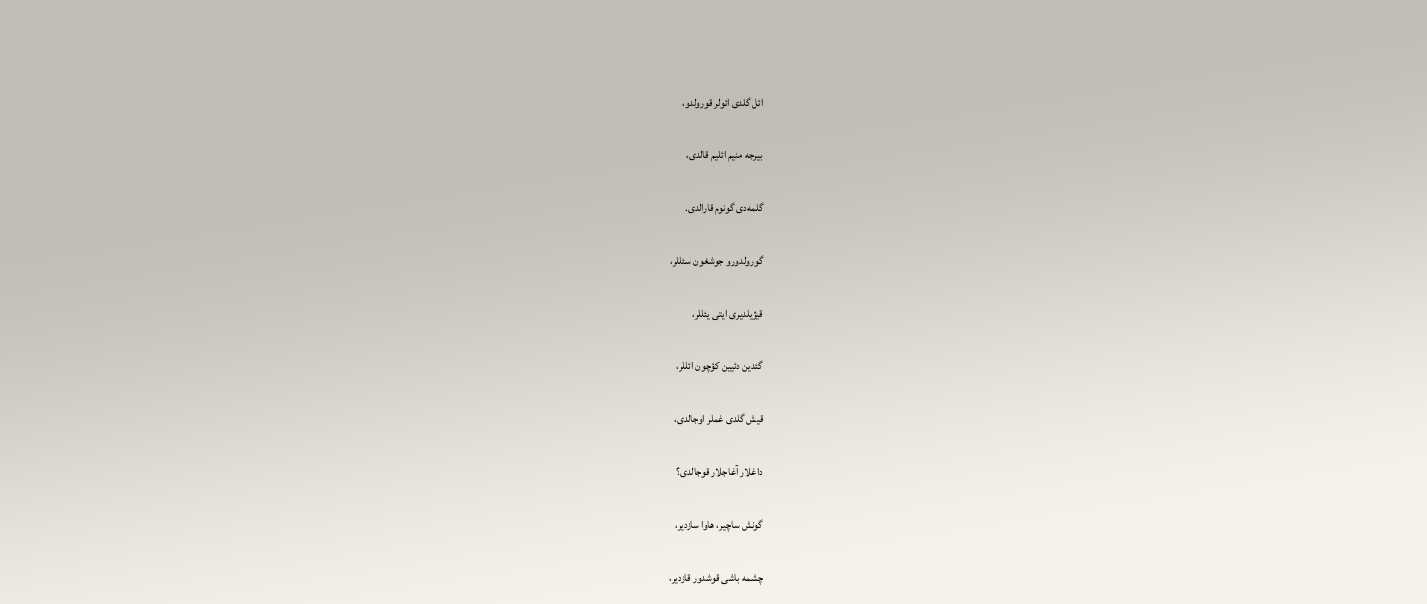ائل گلدی ائولر قورولدو،

بیرجه منیم ائلیم قالدی،

گلمه‌دی گونوم قارالدی.

گورولدورو جوشغون سئللر،

قیژیلدیری ایتی یئللر،

گئدین دئیین کؤچون ائللر،

قیش گلدی غملر اوجالدی،

داغلار آغاجلار قوجالدی؟

گونش ساچیر، هاوا سازدیر،

چشمه باشی قوشدور قازدیر،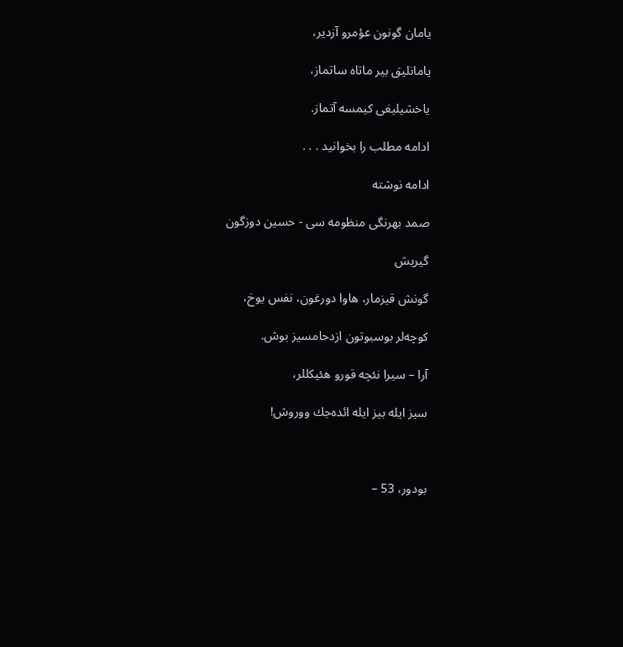یامان گونون عؤمرو آزدیر،

یامانلیق بیر ماتاه ساتماز،

یاخشیلیغی کیمسه آتماز.

ادامه مطلب را بخوانید . . .

ادامه نوشته

صمد بهرنگی منظومه سی - حسین دوزگون

گیریش

گونش قیزمار، هاوا دورغون، نفس یوخ،

کوچه‌لر بوسبوتون ازدحامسیز بوش.

آرا – سیرا نئچه قورو هئیكللر،

سیز ایله بیز ایله ائده‌جك ووروش!



بودور، 53 –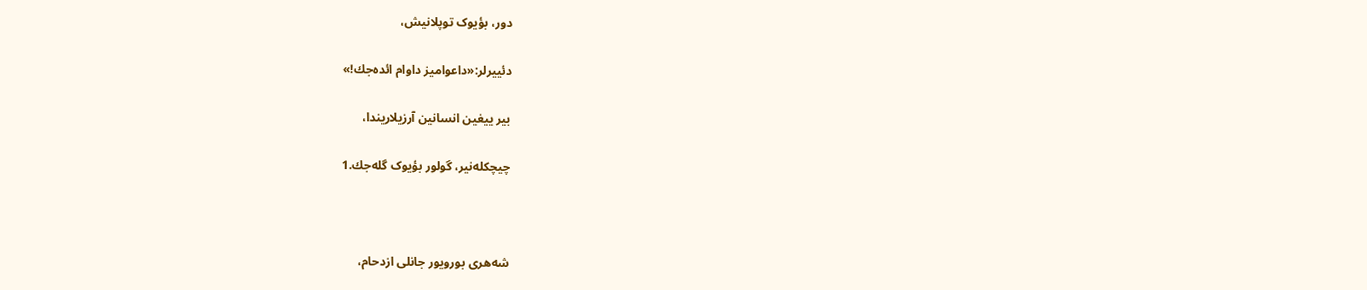دور، بؤیوک توپلانیش،

دئییرلر:«داعوامیز داوام ائده‌جك!»

بیر ییغین انسانین آرزیلاریندا،

چیچكله‌نیر، گولور بؤیوک گله‌جك.1



شه‌هری بورویور جانلی ازدحام،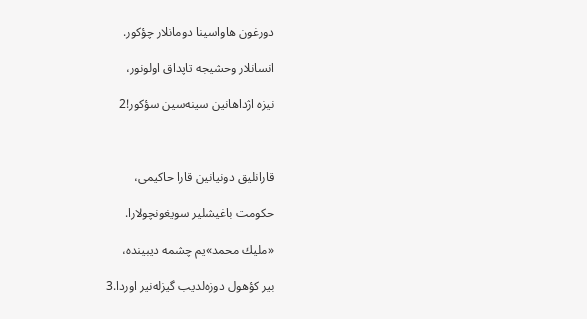دورغون هاواسینا دومانلار چؤكور.

انسانلار وحشیجه تاپداق اولونور،

نیزه اژداهانین سینه‌سین سؤكور!2



قارانلیق دونیانین قارا حاكیمی،

حكومت باغیشلیر سویغونچولارا.

«ملیك محمد»یم چشمه دیبینده،

بیر كؤهول دوزه‌لدیب گیزله‌نیر اوردا.3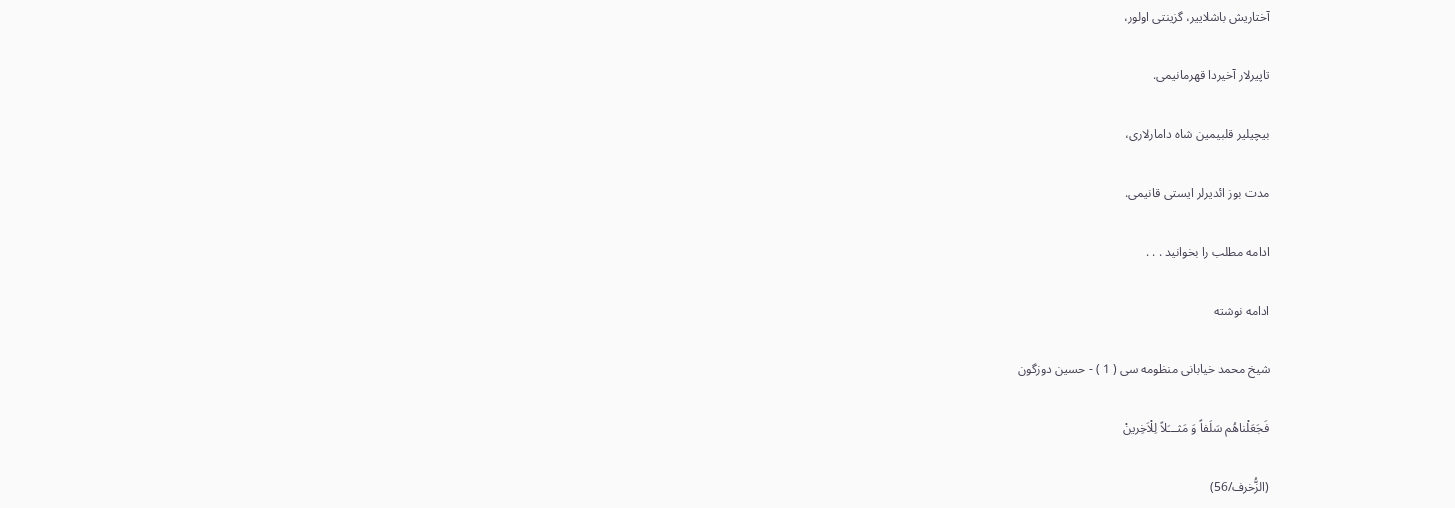آختاریش باشلاییر، گزینتی اولور،

تاپیرلار آخیردا قهرمانیمی.

بیچیلیر قلبیمین شاه دامارلاری،

مدت بوز ائدیرلر ایستی قانیمی.

ادامه مطلب را بخوانید . . .

ادامه نوشته

شیخ محمد خیابانی منظومه سی ( 1 ) - حسین دوزگون

فَجَعَلْناهُم سَلَفاً وَ مَثـــَلاً لِلْاَخِرینْ

(الزُّخرف/56)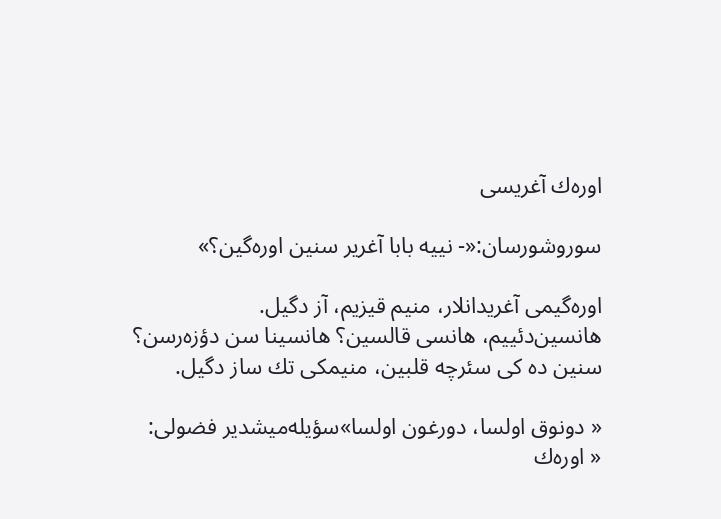اوره‌ك‌ آغریسی‌

سوروشورسان‌:«- نییه‌ بابا آغریر سنین‌ اوره‌گین‌؟»

اوره‌گیمی‌ آغریدانلار، منیم‌ قیزیم‌، آز دگیل‌.
هانسین‌‌دئییم‌، هانسی‌ قالسین‌؟ هانسینا سن‌ دؤزه‌رسن‌؟
سنین‌ ده‌ كی‌ سئرچه‌ قلبین‌، منیمكی‌ تك‌ ساز دگیل‌.

« دونوق‌ اولسا، دورغون‌ اولسا»سؤیله‌میشدیر فضولی‌:
« اوره‌ك‌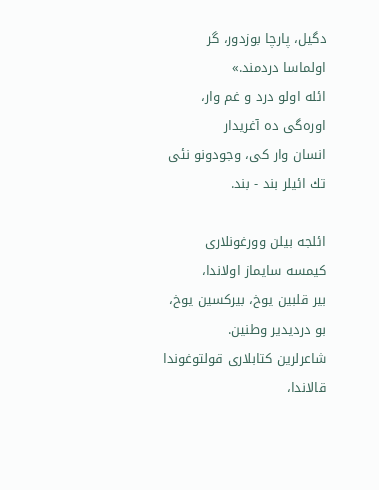دگیل‌، پارچا بوزدور، گر اولماسا دردمند.»
ائله‌ اولو درد و غم‌ وار، اوره‌گی‌ ده‌ آغریدار
انسان‌ وار كی‌، وجودونو نئی‌ تك‌ ائیلر بند - بند.

ائلجه‌ بیلن‌ وورغونلاری كیمسه‌ سایماز اولاندا،
بیر قلبین‌ یوخ‌، بیركسین‌ یوخ‌، بو دردیدیر وطنین.
شاعرلرین‌ كتابلاری قولتوغوندا قالاندا،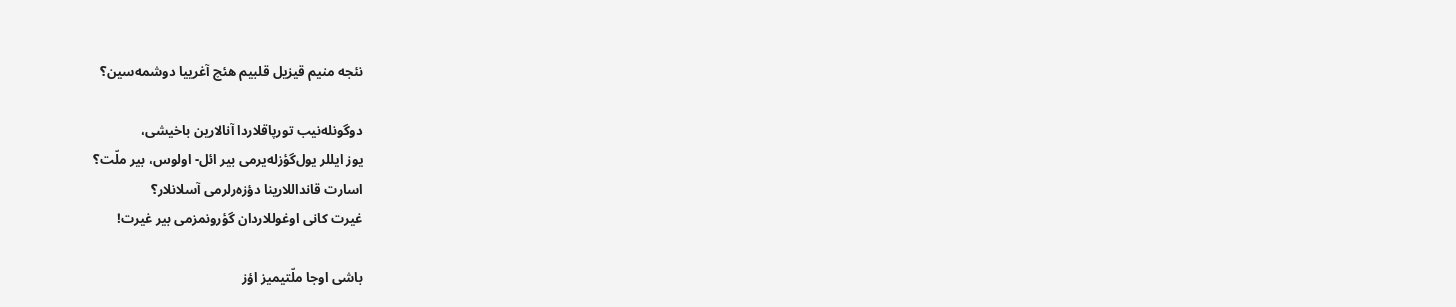نئجه‌ منیم‌ قیزیل‌ قلبیم‌ هئچ‌ آغرییا دوشمه‌سین‌؟

دوگونله‌نیب‌ تورپاقلاردا آنالارین‌ باخیشی‌،
یوز ایللر یول‌گؤزله‌یرمی بیر ائل- اولوس‌، بیر ملّت‌؟
اسارت‌ قانداللارینا دؤزه‌رلرمی‌ آسلانلار؟
غیرت‌ كانی‌ اوغوللاردان‌ گؤرونمزمی‌ بیر غیرت‌!

باشی‌ اوجا ملّتیمیز اؤز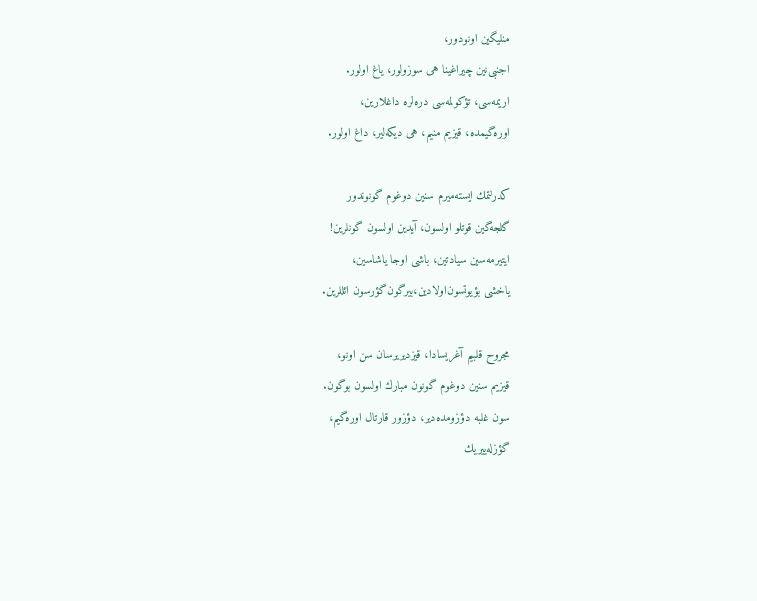منلیگین‌ اونودور،
اجنبی‌نین‌ چیراغینا هی‌ سوزولور، یاغ‌ اولور.
اریمه‌سی‌، تؤكولمه‌سی‌ دره‌لره‌ داغلارین‌،
اوره‌گیمده،‌ قیزیم منیم،‌ هی‌ دیكه‌لیر، داغ‌ اولور.

كدرلتمك‌ ایسته‌میرم‌ سنین‌ دوغوم‌ گونوندور
گلجه‌گین‌ قوتلو اولسون‌، آیدین‌ اولسون گونلرین‌!
ایتیرمه‌سین‌ سیادتین‌، باشی‌ اوجا یاشاسین‌،
یاخشی ‌بؤیوتسون‌اولادین‌،‌بیرگون‌‌گؤرسون‌ ائللرین‌.

مجروح‌ قلبیم‌ آغریسادا، قیزدیریرسان‌ سن‌ اونو،
قیزیم سنین‌ دوغوم‌ گونون‌ مبارك‌ اولسون بوگون‌.
سون‌ غلبه‌ دؤزومده‌دیر، دؤزور قارتال‌ اوره‌گیم‌،
گؤزله‌ییریك‌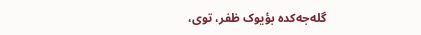گله‌جه‌كده‌ بؤیوک‌ ظفر، توی‌،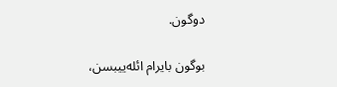دوگون‌.

بوگون‌ بایرام‌ ائله‌ییبسن‌،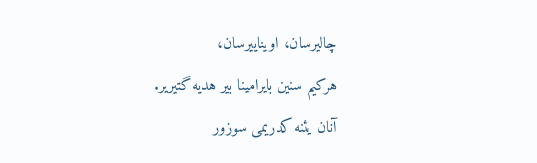چالیرسان‌، اویناییرسان‌،
هركیم‌ سنین‌ بایرامینا بیر هدیه‌ گتیریر.
آنان‌ یئنه‌ كدریمی‌ سوزور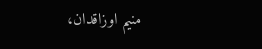منیم‌ اوزاقدان‌،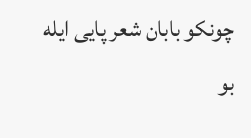چونکو بابان‌ شعر پایی‌ ایله‌ بو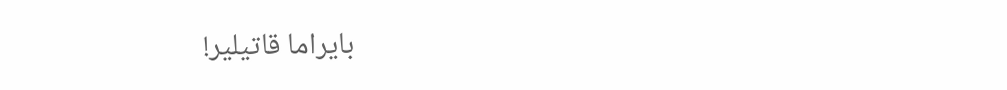بایراما قاتیلیر!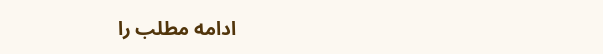ادامه مطلب را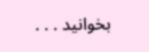بخوانید . . .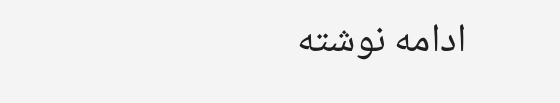ادامه نوشته